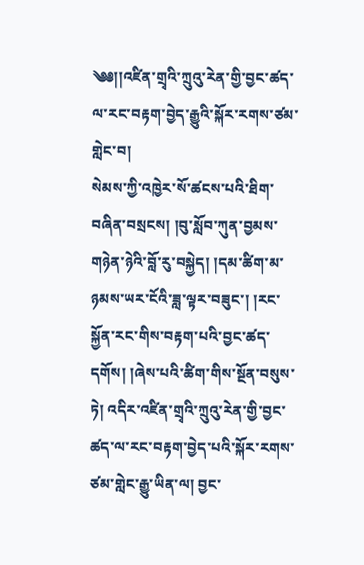༄༅།།འཛིན་གྲྭའི་ཀྲུའུ་རེན་གྱི་བྱང་ཚད་ལ་རང་བརྟག་བྱེད་རྒྱུའི་སྐོར་རགས་ཙམ་གླེང་བ།
སེམས་ཀྱི་འཁྱེར་སོ་ཚངས་པའི་ཐིག་བཞིན་བསྲངས། །བུ་སློབ་ཀུན་བྱམས་གཉེན་ཉེའི་བློ་རུ་བསྐྱེད། །དམ་ཚིག་མ་ཉམས་ཡར་ངོའི་ཟླ་ལྟར་བཟུང་། །རང་སྐྱོན་རང་གིས་བརྟག་པའི་བྱང་ཚད་དགོས། །ཞེས་པའི་ཚིག་གིས་སྔོན་བསུས་ཏེ། འདིར་འཛིན་གྲྭའི་ཀྲུའུ་རེན་གྱི་བྱང་ཚད་ལ་རང་བརྟག་བྱེད་པའི་སྐོར་རགས་ཙམ་གླེང་རྒྱུ་ཡིན་ལ། བྱང་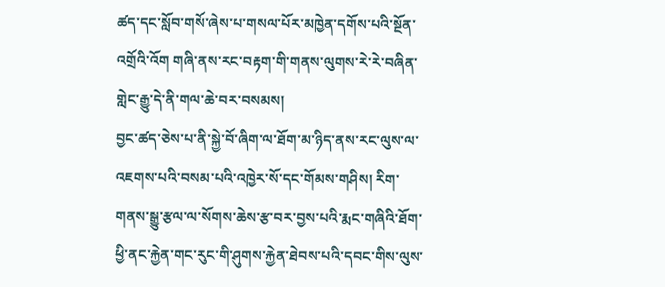ཚད་དང་སློབ་གསོ་ཞེས་པ་གསལ་པོར་མཁྱེན་དགོས་པའི་སྔོན་འགྲོའི་འོག གཞི་ནས་རང་བརྟག་གི་གནས་ལུགས་རེ་རེ་བཞིན་གླེང་རྒྱུ་དེ་ནི་གལ་ཆེ་བར་བསམས།
བྱང་ཚད་ཅེས་པ་ནི་སྐྱེ་བོ་ཞིག་ལ་ཐོག་མ་ཉིད་ནས་རང་ལུས་ལ་འཇགས་པའི་བསམ་པའི་འཁྱེར་སོ་དང་གོམས་གཤིས། རིག་གནས་སྒྱུ་རྩལ་ལ་སོགས་ཆེས་རྩ་བར་བྱས་པའི་རྨང་གཞིའི་ཐོག་ཕྱི་ནང་རྐྱེན་གང་རུང་གི་ཤུགས་རྐྱེན་ཐེབས་པའི་དབང་གིས་ལུས་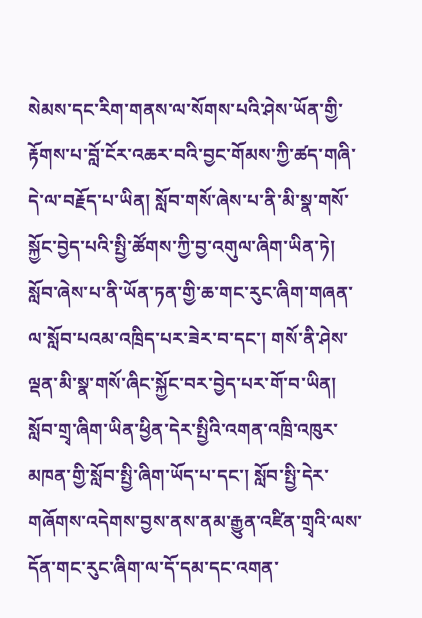སེམས་དང་རིག་གནས་ལ་སོགས་པའི་ཤེས་ཡོན་གྱི་རྟོགས་པ་བློ་ངོར་འཆར་བའི་བྱང་གོམས་ཀྱི་ཚད་གཞི་དེ་ལ་བརྗོད་པ་ཡིན། སློབ་གསོ་ཞེས་པ་ནི་མི་སྣ་གསོ་སྐྱོང་བྱེད་པའི་སྤྱི་ཚོགས་ཀྱི་བྱ་འགུལ་ཞིག་ཡིན་ཏེ། སློབ་ཞེས་པ་ནི་ཡོན་ཏན་གྱི་ཆ་གང་རུང་ཞིག་གཞན་ལ་སློབ་པའམ་འཁྲིད་པར་ཟེར་བ་དང་། གསོ་ནི་ཤེས་ལྡན་མི་སྣ་གསོ་ཞིང་སྐྱོང་བར་བྱེད་པར་གོ་བ་ཡིན།
སློབ་གྲྭ་ཞིག་ཡིན་ཕྱིན་དེར་སྤྱིའི་འགན་འཁྲི་འཁུར་མཁན་གྱི་སློབ་སྤྱི་ཞིག་ཡོད་པ་དང་། སློབ་སྤྱི་དེར་གཞོགས་འདེགས་བྱས་ནས་ནམ་རྒྱུན་འཛིན་གྲྭའི་ལས་དོན་གང་རུང་ཞིག་ལ་དོ་དམ་དང་འགན་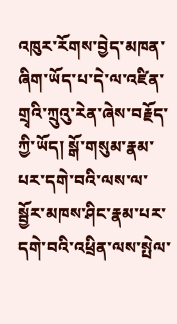འཁུར་རོགས་བྱེད་མཁན་ཞིག་ཡོད་པ་དེ་ལ་འཛིན་གྲྭའི་ཀྲུའུ་རེན་ཞེས་བརྗོད་ཀྱི་ཡོད། སྒོ་གསུམ་རྣམ་པར་དགེ་བའི་ལས་ལ་སྦྱོར་མཁས་ཤིང་རྣམ་པར་དགེ་བའི་འཕྲིན་ལས་སྤེལ་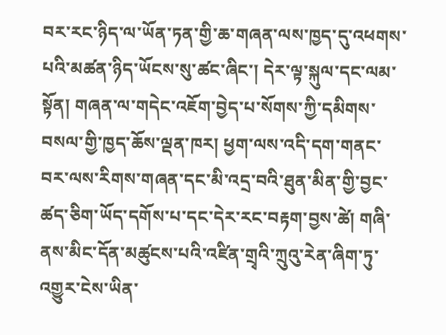བར་རང་ཉིད་ལ་ཡོན་ཏན་གྱི་ཆ་གཞན་ལས་ཁྱད་དུ་འཕགས་པའི་མཚན་ཉིད་ཡོངས་སུ་ཚང་ཞིང་། དེར་ལྟ་སྐུལ་དང་ལམ་སྟོན། གཞན་ལ་གདེང་འཇོག་བྱེད་པ་སོགས་ཀྱི་དམིགས་བསལ་གྱི་ཁྱད་ཆོས་ལྡན་ཁར། ཕྱག་ལས་འདི་དག་གནང་བར་ལས་རིགས་གཞན་དང་མི་འདྲ་བའི་ཐུན་མིན་གྱི་བྱང་ཚད་ཅིག་ཡོད་དགོས་པ་དང་དེར་རང་བརྟག་བྱས་ཚེ། གཞི་ནས་མིང་དོན་མཚུངས་པའི་འཛིན་གྲྭའི་ཀྲུའུ་རེན་ཞིག་ཏུ་འགྱུར་ངེས་ཡིན་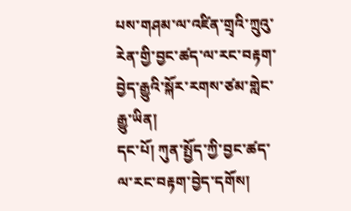པས་གཤམ་ལ་འཛིན་གྲྭའི་ཀྲུའུ་རེན་གྱི་བྱང་ཚད་ལ་རང་བརྟག་བྱེད་རྒྱུའི་སྐོར་རགས་ཙམ་གླེང་རྒྱུ་ཡིན།
དང་པོ། ཀུན་སྤྱོད་ཀྱི་བྱང་ཚད་ལ་རང་བརྟག་བྱེད་དགོས།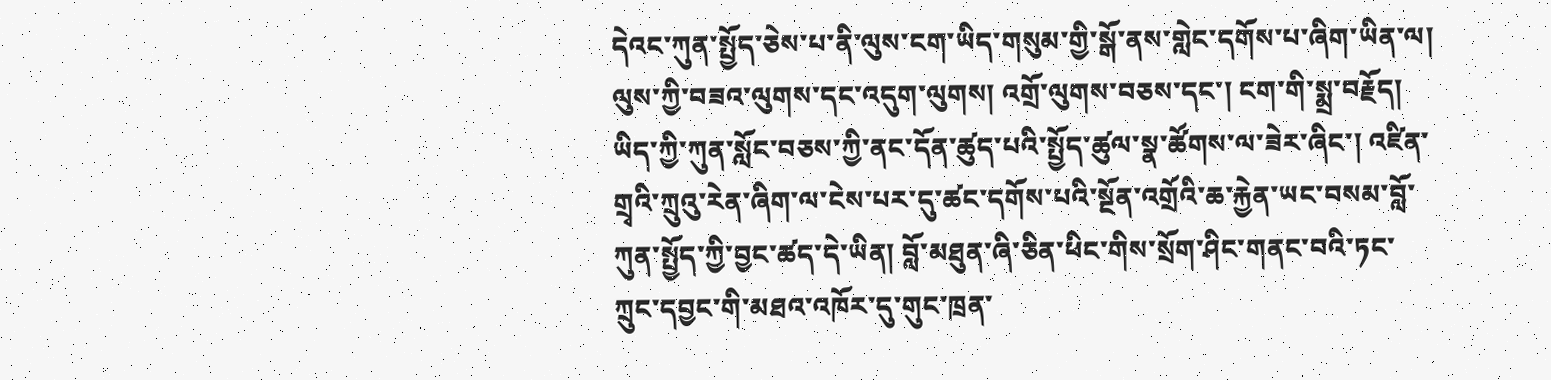དེའང་ཀུན་སྤྱོད་ཅེས་པ་ནི་ལུས་ངག་ཡིད་གསུམ་གྱི་སྒོ་ནས་གླེང་དགོས་པ་ཞིག་ཡིན་ལ། ལུས་ཀྱི་བཟའ་ལུགས་དང་འདུག་ལུགས། འགྲོ་ལུགས་བཅས་དང་། ངག་གི་སྨྲ་བརྗོད། ཡིད་ཀྱི་ཀུན་སློང་བཅས་ཀྱི་ནང་དོན་ཚུད་པའི་སྤྱོད་ཚུལ་སྣ་ཚོགས་ལ་ཟེར་ཞིང་། འཛིན་གྲྭའི་ཀྲུའུ་རེན་ཞིག་ལ་ངེས་པར་དུ་ཚང་དགོས་པའི་སྔོན་འགྲོའི་ཆ་རྐྱེན་ཡང་བསམ་བློ་ཀུན་སྤྱོད་ཀྱི་བྱང་ཚད་དེ་ཡིན། བློ་མཐུན་ཞི་ཅིན་ཕིང་གིས་སྲོག་ཤིང་གནང་བའི་ཏང་ཀྲུང་དབྱང་གི་མཐའ་འཁོར་དུ་གུང་ཁྲན་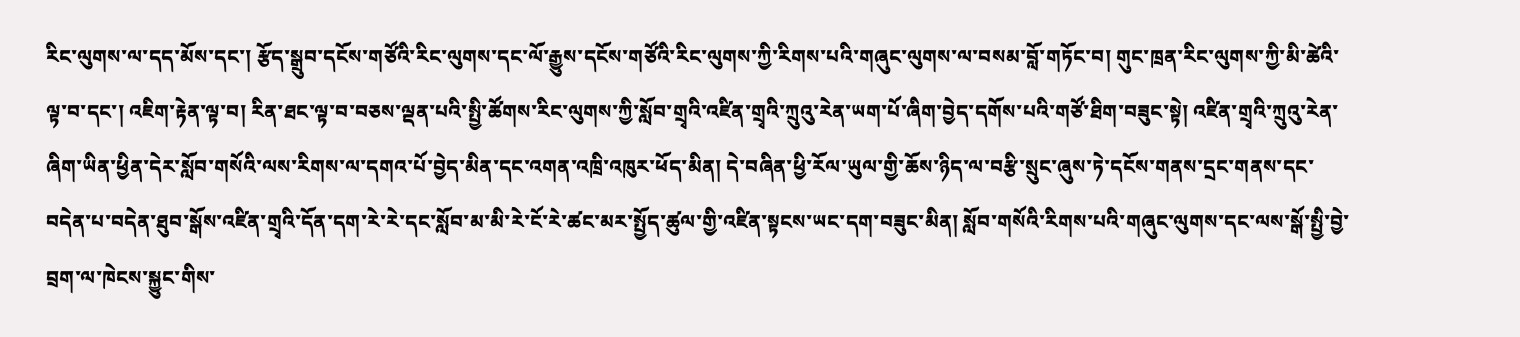རིང་ལུགས་ལ་དད་མོས་དང་། རྩོད་སྒྲུབ་དངོས་གཙོའི་རིང་ལུགས་དང་ལོ་རྒྱུས་དངོས་གཙོའི་རིང་ལུགས་ཀྱི་རིགས་པའི་གཞུང་ལུགས་ལ་བསམ་བློ་གཏོང་བ། གུང་ཁྲན་རིང་ལུགས་ཀྱི་མི་ཚེའི་ལྟ་བ་དང་། འཇིག་རྟེན་ལྟ་བ། རིན་ཐང་ལྟ་བ་བཅས་ལྡན་པའི་སྤྱི་ཚོགས་རིང་ལུགས་ཀྱི་སློབ་གྲྭའི་འཛིན་གྲྭའི་ཀྲུའུ་རེན་ཡག་པོ་ཞིག་བྱེད་དགོས་པའི་གཙོ་ཐིག་བཟུང་སྟེ། འཛིན་གྲྭའི་ཀྲུའུ་རེན་ཞིག་ཡིན་ཕྱིན་དེར་སློབ་གསོའི་ལས་རིགས་ལ་དགའ་པོ་བྱེད་མིན་དང་འགན་འཁྲི་འཁུར་ཕོད་མིན། དེ་བཞིན་ཕྱི་རོལ་ཡུལ་གྱི་ཆོས་ཉིད་ལ་བརྩི་སྲུང་ཞུས་ཏེ་དངོས་གནས་དྲང་གནས་དང་བདེན་པ་བདེན་ཐུབ་སྒོས་འཛིན་གྲྭའི་དོན་དག་རེ་རེ་དང་སློབ་མ་མི་རེ་ངོ་རེ་ཚང་མར་སྤྱོད་ཚུལ་གྱི་འཛིན་སྟངས་ཡང་དག་བཟུང་མིན། སློབ་གསོའི་རིགས་པའི་གཞུང་ལུགས་དང་ལས་སྒོ་སྤྱི་བྱེ་བྲག་ལ་ཁེངས་སྐྱུང་གིས་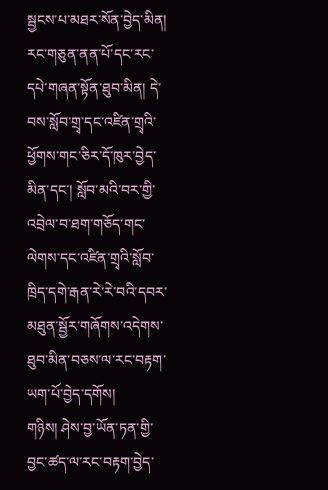སྦྱངས་པ་མཐར་སོན་བྱེད་མིན། རང་གཅུན་ནན་པོ་དང་རང་དཔེ་གཞན་སྟོན་ཐུབ་མིན། དེ་བས་སློབ་གྲྭ་དང་འཛིན་གྲྭའི་ཕྱོགས་གང་ཅིར་དོ་ཁུར་བྱེད་མིན་དང་། སློབ་མའི་བར་གྱི་འབྲེལ་བ་ཐག་གཅོད་གང་ལེགས་དང་འཛིན་གྲྭའི་སློབ་ཁྲིད་དགེ་རྒན་རེ་རེ་བའི་དབར་མཐུན་སྦྱོར་གཞོགས་འདེགས་ཐུབ་མིན་བཅས་ལ་རང་བརྟག་ཡག་པོ་བྱེད་དགོས།
གཉིས། ཤེས་བྱ་ཡོན་ཏན་གྱི་བྱང་ཚད་ལ་རང་བརྟག་བྱེད་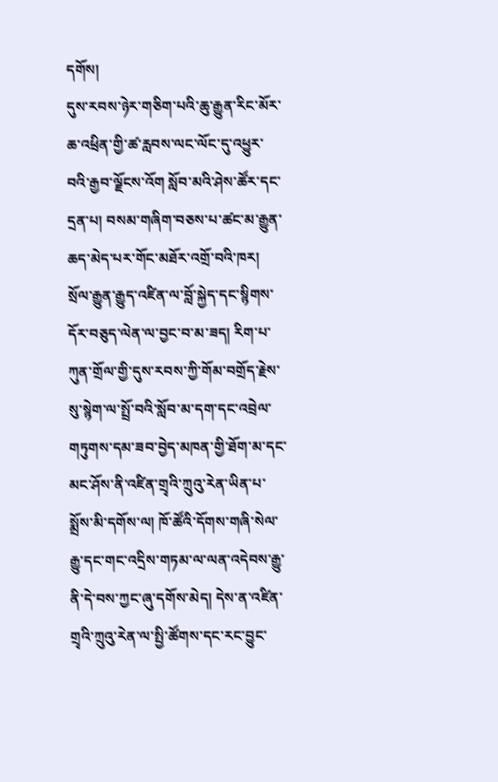དགོས།
དུས་རབས་ཉེར་གཅིག་པའི་ཆུ་རྒྱུན་རིང་མོར་ཆ་འཕྲིན་གྱི་ཚ་རླབས་ལང་ལོང་དུ་འཕྱུར་བའི་རྒྱབ་ལྗོངས་འོག སློབ་མའི་ཤེས་ཚོར་དང་དྲན་པ། བསམ་གཞིག་བཅས་པ་ཚང་མ་རྒྱུན་ཆད་མེད་པར་གོང་མཐོར་འགྲོ་བའི་ཁར། སྲོལ་རྒྱུན་རྒྱུད་འཛིན་ལ་བློ་སྐྱེད་དང་སྙིགས་དོར་བཅུད་ལེན་ལ་བྱང་བ་མ་ཟད། རིག་པ་ཀུན་གྲོལ་གྱི་དུས་རབས་ཀྱི་གོམ་བགྲོད་རྗེས་སུ་སྙེག་ལ་སྤྲོ་བའི་སློབ་མ་དག་དང་འབྲེལ་གཏུགས་དམ་ཟབ་བྱེད་མཁན་གྱི་ཐོག་མ་དང་མང་ཤོས་ནི་འཛིན་གྲྭའི་ཀྲུའུ་རེན་ཡིན་པ་སྨྲོས་མི་དགོས་ལ། ཁོ་ཚོའི་དོགས་གཞི་སེལ་རྒྱུ་དང་གང་འདྲིས་གཏམ་ལ་ལན་འདེབས་རྒྱུ་ནི་དེ་བས་ཀྱང་ཞུ་དགོས་མེད། དེས་ན་འཛིན་གྲྭའི་ཀྲུའུ་རེན་ལ་སྤྱི་ཚོགས་དང་རང་བྱུང་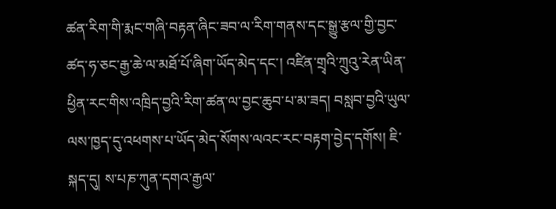ཚན་རིག་གི་རྨང་གཞི་བརྟན་ཞིང་ཟབ་ལ་རིག་གནས་དང་སྒྱུ་རྩལ་གྱི་བྱང་ཚད་ཧ་ཅང་རྒྱ་ཆེ་ལ་མཐོ་པོ་ཞིག་ཡོད་མེད་དང་། འཛིན་གྲྭའི་ཀྲུའུ་རེན་ཡིན་ཕྱིན་རང་གིས་འཁྲིད་བྱའི་རིག་ཚན་ལ་བྱང་ཆུབ་པ་མ་ཟད། བསླབ་བྱའི་ཡུལ་ལས་ཁྱད་དུ་འཕགས་པ་ཡོད་མེད་སོགས་ལའང་རང་བརྟག་བྱེད་དགོས། ཇི་སྐད་དུ། ས་པཎ་ཀུན་དགའ་རྒྱལ་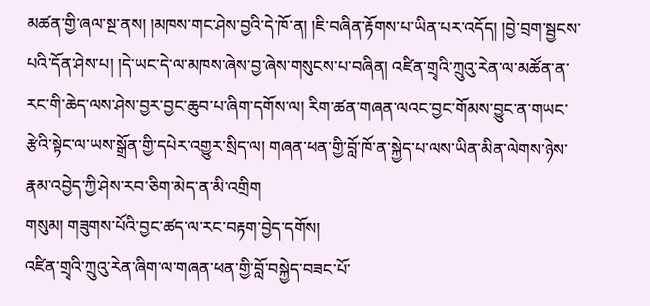མཚན་གྱི་ཞལ་སྔ་ནས། །མཁས་གང་ཤེས་བྱའི་དེ་ཁོ་ན། །ཇི་བཞིན་རྟོགས་པ་ཡིན་པར་འདོད། །བྱེ་བྲག་སྦྱངས་པའི་དོན་ཤེས་པ། །དེ་ཡང་དེ་ལ་མཁས་ཞེས་བྱ་ཞེས་གསུངས་པ་བཞིན། འཛིན་གྲྭའི་ཀྲུའུ་རེན་ལ་མཚོན་ན་རང་གི་ཆེད་ལས་ཤེས་བྱར་བྱང་ཆུབ་པ་ཞིག་དགོས་ལ། རིག་ཚན་གཞན་ལའང་བྱང་གོམས་བྱུང་ན་གཡང་རྩེའི་སྟེང་ལ་ཡས་སྒྲོན་གྱི་དཔེར་འགྱུར་སྲིད་ལ། གཞན་ཕན་གྱི་བློ་ཁོ་ན་སྐྱེད་པ་ལས་ཡིན་མིན་ལེགས་ཉེས་རྣམ་འབྱེད་ཀྱི་ཤེས་རབ་ཅིག་མེད་ན་མི་འགྲིག
གསུམ། གཟུགས་པོའི་བྱང་ཚད་ལ་རང་བརྟག་བྱེད་དགོས།
འཛིན་གྲྭའི་ཀྲུའུ་རེན་ཞིག་ལ་གཞན་ཕན་གྱི་བློ་བསྐྱེད་བཟང་པོ་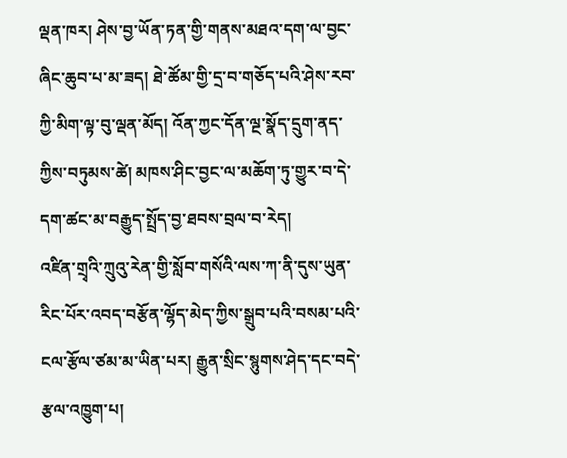ལྡན་ཁར། ཤེས་བྱ་ཡོན་ཏན་གྱི་གནས་མཐའ་དག་ལ་བྱང་ཞིང་ཆུབ་པ་མ་ཟད། ཐེ་ཚོམ་གྱི་དྲ་བ་གཅོད་པའི་ཤེས་རབ་ཀྱི་མིག་ལྟ་བུ་ལྡན་མོད། འོན་ཀྱང་དོན་ལྔ་སྣོད་དྲུག་ནད་ཀྱིས་བཏུམས་ཚེ། མཁས་ཤིང་བྱང་ལ་མཆོག་ཏུ་གྱུར་བ་དེ་དག་ཚང་མ་བརྒྱུད་སྤྲོད་བྱ་ཐབས་བྲལ་བ་རེད།
འཛིན་གྲྭའི་ཀྲུའུ་རེན་གྱི་སློབ་གསོའི་ལས་ཀ་ནི་དུས་ཡུན་རིང་པོར་འབད་བརྩོན་ལྷོད་མེད་ཀྱིས་སྒྲུབ་པའི་བསམ་པའི་ངལ་རྩོལ་ཙམ་མ་ཡིན་པར། རྒྱུན་སྲིང་སྙུགས་ཤེད་དང་བདེ་རྩལ་འཁྱུག་པ།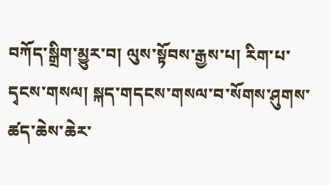བཀོད་སྒྲིག་མྱུར་བ། ལུས་སྟོབས་རྒྱས་པ། རིག་པ་དྭངས་གསལ། སྐད་གདངས་གསལ་བ་སོགས་ཤུགས་ཚད་ཆེས་ཆེར་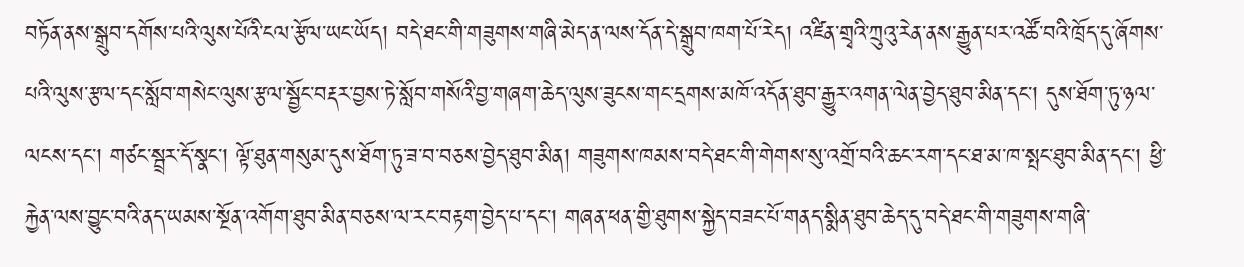བཏོན་ནས་སྒྲུབ་དགོས་པའི་ལུས་པོའི་ངལ་རྩོལ་ཡང་ཡོད། བདེ་ཐང་གི་གཟུགས་གཞི་མེད་ན་ལས་དོན་དེ་སྒྲུབ་ཁག་པོ་རེད། འཛིན་གྲྭའི་ཀྲུའུ་རེན་ནས་རྒྱུན་པར་འཚོ་བའི་ཁྲོད་དུ་ཞོགས་པའི་ལུས་རྩལ་དང་སློབ་གསེང་ལུས་རྩལ་སྦྱོང་བརྡར་བྱས་ཏེ་སློབ་གསོའི་བྱ་གཞག་ཆེད་ལུས་ཟུངས་གང་དྲགས་མཁོ་འདོན་ཐུབ་རྒྱུར་འགན་ལེན་བྱེད་ཐུབ་མིན་དང་། དུས་ཐོག་ཏུ་ཉལ་ལངས་དང་། གཙང་སྦྲར་དོ་སྣང་། ལྟོ་ཐུན་གསུམ་དུས་ཐོག་ཏུ་ཟ་བ་བཅས་བྱེད་ཐུབ་མིན། གཟུགས་ཁམས་བདེ་ཐང་གི་གེགས་སུ་འགྲོ་བའི་ཆང་རག་དང་ཐ་མ་ཁ་སྤང་ཐུབ་མིན་དང་། ཕྱི་རྐྱེན་ལས་བྱུང་བའི་ནད་ཡམས་སྔོན་འགོག་ཐུབ་མིན་བཅས་ལ་རང་བརྟག་བྱེད་པ་དང་། གཞན་ཕན་གྱི་ཐུགས་སྐྱེད་བཟང་པོ་གནད་སྨིན་ཐུབ་ཆེད་དུ་བདེ་ཐང་གི་གཟུགས་གཞི་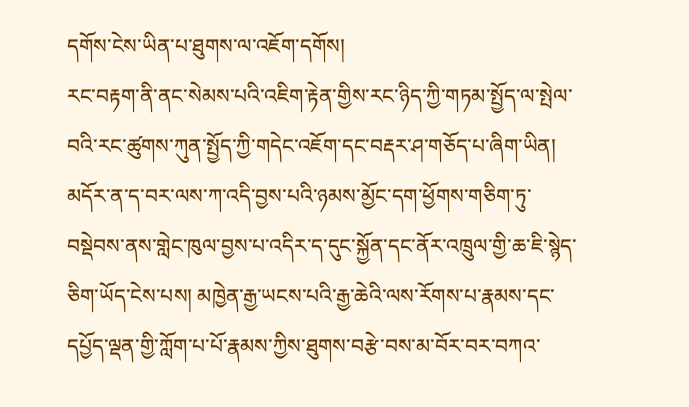དགོས་ངེས་ཡིན་པ་ཐུགས་ལ་འཇོག་དགོས།
རང་བརྟག་ནི་ནང་སེམས་པའི་འཇིག་རྟེན་གྱིས་རང་ཉིད་ཀྱི་གཏམ་སྤྱོད་ལ་སྤེལ་བའི་རང་ཚུགས་ཀུན་སྤྱོད་ཀྱི་གདེང་འཇོག་དང་བརྡར་ཤ་གཅོད་པ་ཞིག་ཡིན། མདོར་ན་ད་བར་ལས་ཀ་འདི་བྱས་པའི་ཉམས་མྱོང་དག་ཕྱོགས་གཅིག་ཏུ་བསྡེབས་ནས་གླེང་ཁུལ་བྱས་པ་འདིར་ད་དུང་སྐྱོན་དང་ནོར་འཁྲུལ་གྱི་ཆ་ཇི་སྙེད་ཅིག་ཡོད་ངེས་པས། མཁྱེན་རྒྱ་ཡངས་པའི་རྒྱ་ཆེའི་ལས་རོགས་པ་རྣམས་དང་དཔྱོད་ལྡན་གྱི་ཀློག་པ་པོ་རྣམས་ཀྱིས་ཐུགས་བརྩེ་བས་མ་བོར་བར་བཀའ་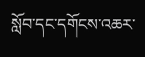སློབ་དང་དགོངས་འཆར་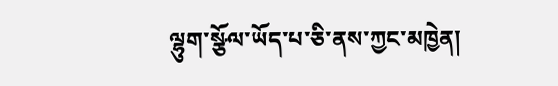ལྷུག་སྩོལ་ཡོད་པ་ཅི་ནས་ཀྱང་མཁྱེན།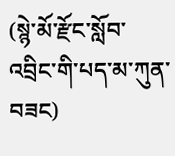(སྙེ་མོ་རྫོང་སློབ་འབྲིང་གི་པད་མ་ཀུན་བཟང)